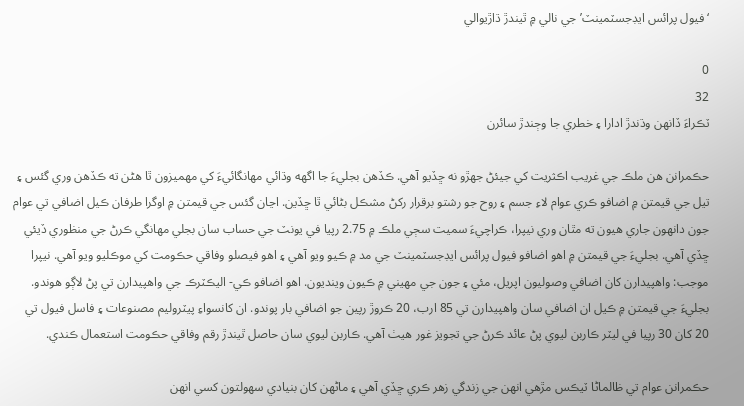‘فيول پرائس ايڊجسٽمينٽ’ جي نالي ۾ ٿيندڙ ڌاڙيوالي

0
32
ٽڪراءَ ڏانهن وڌندڙ ادارا ۽ خطري جا وڄندڙ سائرن

حڪمرانن هن ملڪ جي غريب اڪثريت کي جيئڻ جهڙو نه ڇڏيو آهي. ڪڏهن بجليءَ جا اگهه وڌائي مهانگائيءَ کي مهميزون ٿا هڻن ته ڪڏهن وري گئس ۽ تيل جي قيمتن ۾ اضافو ڪري عوام لاءِ جسم ۽ روح جو رشتو برقرار رکڻ مشڪل بڻائي ٿا ڇڏين. اڃان گئس جي قيمتن ۾ اوگرا طرفان ڪيل اضافي تي عوام جون دانهون جاري هيون ته مٿان وري نيپرا، ڪراچيءَ سميت سڄي ملڪ ۾ 2.75 رپيا في يونٽ جي حساب سان بجلي مهانگي ڪرڻ جي منظوري ڏيئي ڇڏي آهي. بجليءَ جي قيمتن ۾ اهو اضافو فيول پرائس ايڊجسٽمينٽ جي مد ۾ ڪيو ويو آهي ۽ اهو فيصلو وفاقي حڪومت کي موڪليو ويو آهي. نيپرا موجب: واهپيدارن کان اضافي وصوليون اپريل، مئي ۽ جون جي مهيني ۾ ڪيون وينديون. اهو اضافو ڪي- اليڪٽرڪ جي واهپيدارن تي پڻ لاڳو هوندو. بجليءَ جي قيمتن ۾ ڪيل ان اضافي سان واهپيدارن تي 85 ارب، 20 ڪروڙ رپين جو اضافي بار پوندو. ان کانسواءِ پيٽروليم مصنوعات ۽ فاسل فيول تي 20 کان 30 رپيا في ليٽر ڪاربن ليوي پڻ عائد ڪرڻ جي تجويز غور هيٺ آهي. ڪاربن ليوي سان حاصل ٿيندڙ رقم وفاقي حڪومت استعمال ڪندي.

حڪمرانن عوام تي ظالماڻا ٽيڪس مڙهي انهن جي زندگي زهر ڪري ڇڏي آهي ۽ ماڻهن کان بنيادي سهولتون کسي انهن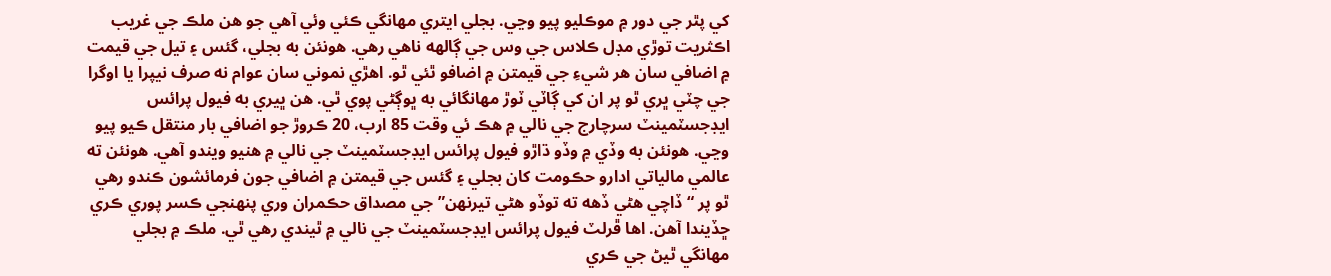کي پٿر جي دور ۾ موڪليو پيو وڃي. بجلي ايتري مهانگي ڪئي وئي آهي جو هن ملڪ جي غريب اڪثريت توڙي مڊل ڪلاس جي وس جي ڳالهه ناهي رهي. هونئن به بجلي، گئس ۽ تيل جي قيمت ۾ اضافي سان هر شيءِ جي قيمتن ۾ اضافو ٿئي ٿو. اهڙي نموني سان عوام نه صرف نيپرا يا اوگرا جي چٽي ڀري ٿو پر ان کي ڳاٽي ٽوڙ مهانگائي به ڀوڳڻي پوي ٿي. هن ڀيري به فيول پرائس ايڊجسٽمينٽ سرچارج جي نالي ۾ هڪ ئي وقت 85 ارب، 20 ڪروڙ جو اضافي بار منتقل ڪيو پيو وڃي. هونئن به وڏي ۾ وڏو ڌاڙو فيول پرائس ايڊجسٽمينٽ جي نالي ۾ هنيو ويندو آهي. هونئن ته عالمي مالياتي ادارو حڪومت کان بجلي ۽ گئس جي قيمتن ۾ اضافي جون فرمائشون ڪندو رهي ٿو پر “ڏاچي هڻي ڏهه ته توڏو هڻي تيرنهن” جي مصداق حڪمران وري پنهنجي ڪسر پوري ڪري ڇڏيندا آهن. اها ڦرلٽ فيول پرائس ايڊجسٽمينٽ جي نالي ۾ ٿيندي رهي ٿي. ملڪ ۾ بجلي مهانگي ٿيڻ جي ڪري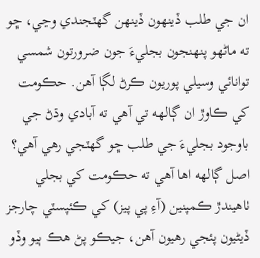ان جي طلب ڏينهون ڏينهن گهٽجندي وڃي، ڇو ته ماڻهو پنهنجون بجليءَ جون ضرورتون شمسي توانائي وسيلي پوريون ڪرڻ لڳا آهن. حڪومت کي ڪاوڙ ان ڳالهه تي آهي ته آبادي وڌڻ جي باوجود بجليءَ جي طلب ڇو گهٽجي رهي آهي؟ اصل ڳالهه اها آهي ته حڪومت کي بجلي ٺاهيندڙ ڪمپنين (آءِ پي پيز) کي ڪئپسٽي چارجز ڏيڻيون پئجي رهيون آهن، جيڪو پڻ هڪ ٻيو وڏو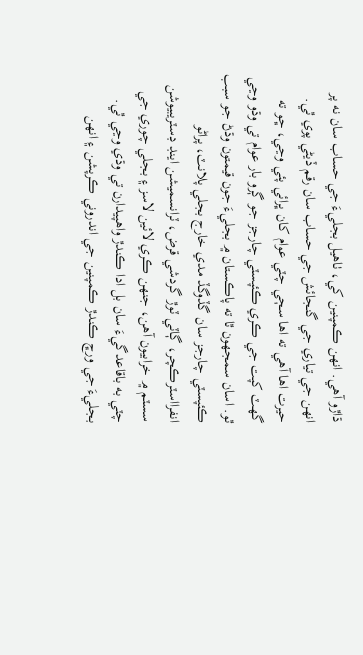ڌاڙو آهي. انهن ڪمپنين کي، ٺاهيل بجليءَ جي حساب سان نه پر انهن جي تياري جي گنجائش جي حساب سان رقم ڏيڻي پوي ٿي. حيرت اها آهي ته اها سڄي چٽي عوام کان ڀرائي پئي وڃي، ڇو ته گهٽ کپت جي ڪري ڪئپسٽي چارجز جو ڳرو بار عوام تي وڌو وڃي ٿو. اسان سمجهون ٿا ته پاڪستان ۾ بجليءَ جون قيمتون وڌڻ جو سبب ڪئپسٽي چارجز سان گڏوگڏ مدي خارج بجلي پلانٽ، پراڻو انفرااسٽرڪچر، ڳاٽي ٽوڙ گردشي قرض، ٽرانسميشن اينڊ ڊسٽريبيوشن سسٽم ۾ خرابيون آهن، جنهن ڪري لائين لاسز ۽ بجلي چوري جي چٽي به باقاعدگيءَ سان بل ادا ڪندڙ واهپيدارن تي وڌي وڃي ٿي. بجليءَ جي ورڇ ڪندڙ ڪمپنين جي اندروني ڪرپشن ۽ انهن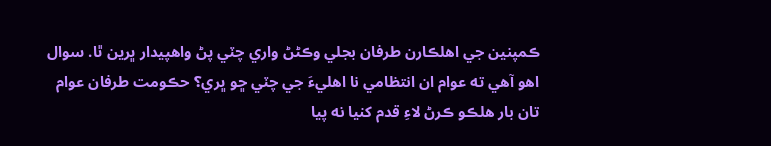ڪمپنين جي اهلڪارن طرفان بجلي وڪڻڻ واري چٽي پڻ واهپيدار ڀرين ٿا. سوال اهو آهي ته عوام ان انتظامي نا اهليءَ جي چٽي ڇو ڀري؟ حڪومت طرفان عوام تان بار هلڪو ڪرڻ لاءِ قدم کنيا نه پيا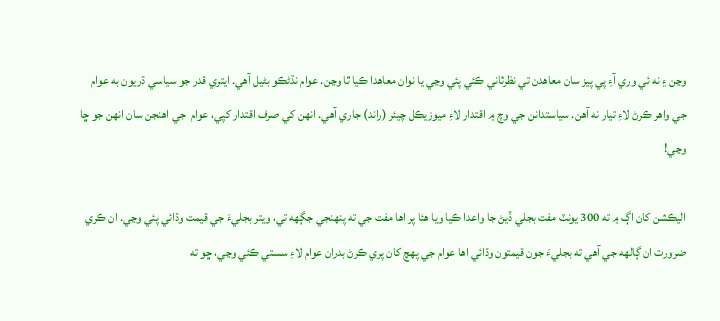وڃن ۽ نه ئي وري آءِ پي پيز سان معاهدن تي نظرثاني ڪئي پئي وڃي يا نوان معاهدا ڪيا ٿا وڃن. عوام نڌڻڪو بڻيل آهي. ايتري قدر جو سياسي ڌريون به عوام جي واهر ڪرڻ لاءِ تيار نه آهن. سياستدانن جي وچ ۾ اقتدار لاءِ ميوزيڪل چيئر (راند) جاري آهي. انهن کي صرف اقتدار کپي، عوام  جي اهنجن سان انهن جو ڇا وڃي!

اليڪشن کان اڳ ۾ ته 300 يونٽ مفت بجلي ڏيڻ جا واعدا ڪيا ويا هئا پر اها مفت جي ته پنهنجي جڳهه تي، ويتر بجليءَ جي قيمت وڌائي پئي وڃي. ان ڪري ضرورت ان ڳالهه جي آهي ته بجليءَ جون قيمتون وڌائي اها عوام جي پهچ کان پري ڪرڻ بدران عوام لاءِ سستي ڪئي وڃي، ڇو ته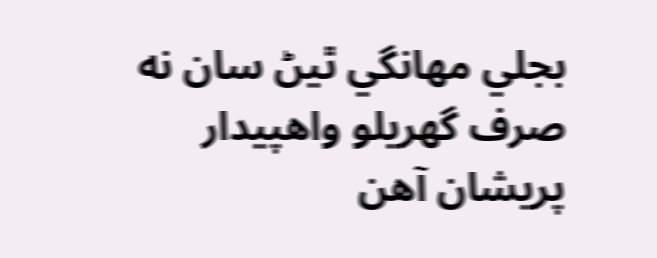بجلي مهانگي ٿيڻ سان نه صرف گهريلو واهپيدار پريشان آهن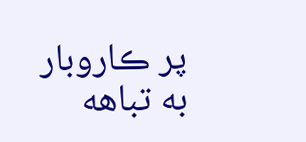پر ڪاروبار به تباهه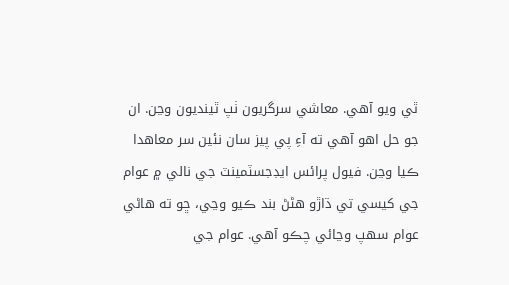ٿي ويو آهي. معاشي سرگريون ٺپ ٿينديون وڃن. ان جو حل اهو آهي ته آءِ پي پيز سان نئين سر معاهدا ڪيا وڃن. فيول پرائس ايڊجسٽمينٽ جي نالي ۾ عوام جي کيسي تي ڌاڙو هڻڻ بند ڪيو وڃي، ڇو ته هاڻي عوام سهپ وڃائي چڪو آهي. عوام جي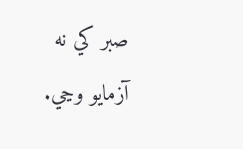صبر کي نه آزمايو وڃي.